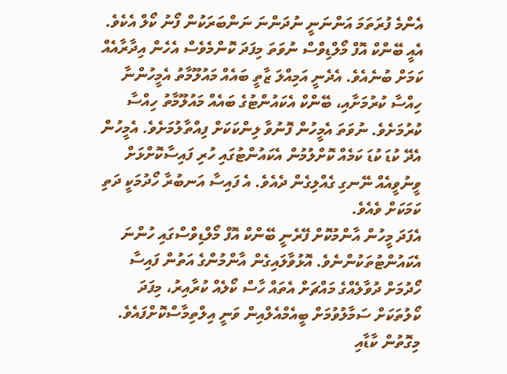އެންމެ ފުރަތަމަ އަންނަނީ ނުދަންނަ ނަންބަރަކުން ފޯނު ކޯލް އެކެވެ. އެއީ ބޭންކް އޮފް މޯލްޑިވްސް ނުވަތަ މިފަދަ ކޮންމެވެސް އެހެން އިދާރާއެއް ކަމަށް ބުނެއެވެ. އެދެނީ އަމިއްލަ ޒާތީ ބައެއް މައުލޫމާތު އެމީހުންނާ ހިއްސާ ކުރުމަށާއި، ބޭންކް އެކައުންޓުގެ ބައެއް މައުލޫމާތު ހިއްސާ ކުރުމަށެވެ. ނުވަތަ އެމީހުން ފޮނުވާ ލިންކަކަށް ފިއްތާލުމަށެވެ. އެމީހުން އެދޭ ކުޑަ ކުޑަ ކަމެއް ކޮށްލުމުން އެކައުންޓުގައި ހުރި ފައިސާކޮށްޅަށް ވީނުވީއެއް ނޭނގި ގެއްލިގެން ދެއެވެ. އެ ފައިސާ އަނބުރާ ހޯދުމަކީ ދަތި ކަމަކަށް ވެއެވެ.
އެފަދަ މީހުން އާންމުކޮށް ފޭރެނީ ބޭންކް އޮފް މޯލްޑިވްސްގައި ހުންނަ އެކައުންޓުތަކުންނެވެ. އޮޅުވާލައިގެން އާންމުންގެ އަތުން ފައިސާ ހޯދުމަށް ދުވާލެއްގެ މައްޗަށް އެތައް ހާސް ކޯލެއް ކުރާއިރު، މިފަދަ ކޯލުތަކަށް ސަމާލުވުމަށް ބީއެމްއެލްއިން ވަނީ އިލްތިމާސްކޮށްފައެވެ. މިގޮތުން ކާޑާއި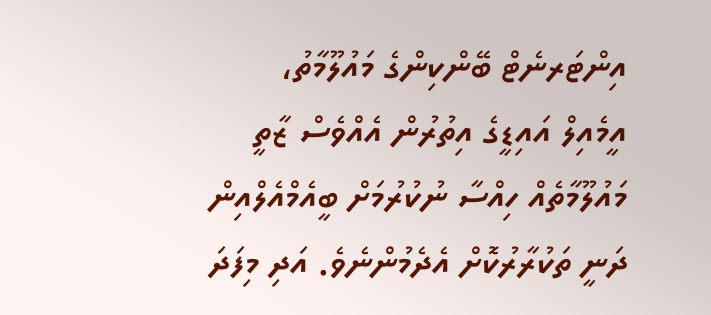އިންޓަރނެޓް ބޭންކިންގެ މައުލޫމާތު، އީމެއިލް އައިޑީގެ އިތުރުން އެއްވެސް ޒާތީ މައުލޫމާތެއް ހިއްސާ ނުކުރުމަށް ބީއެމްއެލްއިން ދަނީ ތަކުރާރުކޮށް އެދެމުންނެވެ. އަދި މިފަދަ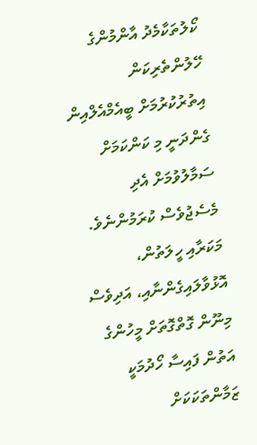ކޯލުތަކާމެދު އާންމުންގެ ހޭލުންތެރިކަން އިތުރުކުރުމަށް ބީއެމްއެލްއިން ގެންދަނީ މި ކަންކަމަށް ސަމާލުވުމަށް އެދި މެސެޖުވެސް ކުރަމުންނެވެ.
މަކަރާއި ހީލަތުން، އޮޅުވާލައިގެންނާއި، އަދިވެސް މިނޫން ގޮތްގޮތަށް މީހުންގެ އަތުން ފައިސާ ހޯދުމަކީ ޒަމާންތަކަކަށް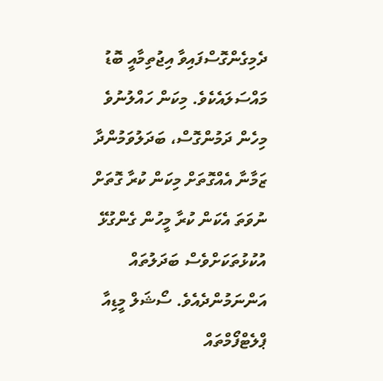ދެމިގެންގޮސްފައިވާ އިޖުތިމާއީ ބޮޑު މައްސަލައެކެވެ. މިކަން ހައްލުނުވެ މިހެން ދަމުންގޮސް، ބަދަލުވަމުންދާ ޒަމާނާ އެއްގޮތަށް މިކަން ކުރާ ގޮތަށް ނުވަތަ އެކަން ކުރާ މީހުން ގެންގުޅޭ އުކުޅުތަކަށްވެސް ބަދަލުތައް އަންނަމުންދެއެވެ. ސޯޝަލް މީޑިއާ ޕްލެޓްފޯމްތައް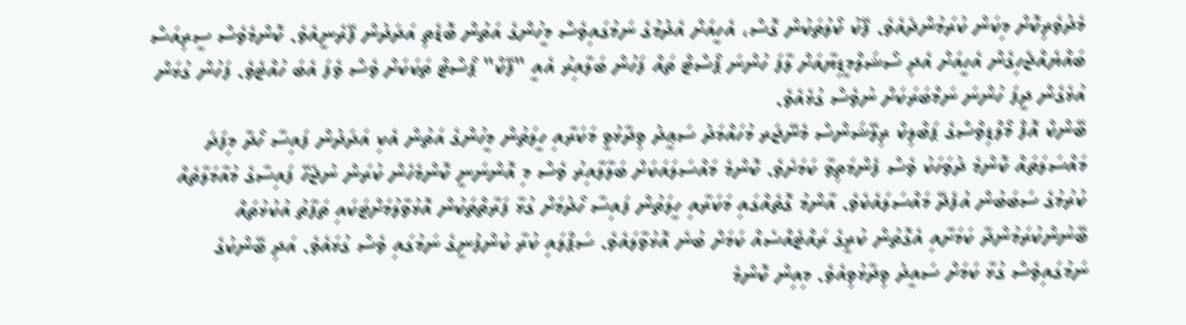މެދުވެރިކޮށް މިކަން ކުރަމުންދެއެވެ. ފޭކު ކޯލުތަކުން ގޮސް، އެހީއަށް އެދުމުގެ ނަމުގައިވެސް މީހުންގެ އަތުން ބޮޑެތި އަދަދުން ފޭރެނީއެވެ. ކޮންމެވެސް ސީރިއަސް ބައްޔެއްޖެހިގެން އެހީއަށް އެދި ސޯޝަލްމީޑިޔާއަށް ލާފަ ހުންނަ ޕޯސްޓް ތައް ފަހުން ބަލާއިރު އެއީ "ފޭކް" ޕޯސްޓް ތަކަކަށް ވެސް ވެފަ އެބަ ހުއްޓެވެ. ފަހުން ގުޅަން އުޅެގެން ދީފަ ހުންނަ ނަމްބަރަކަށް ނުވެސް ގުޅެއެވެ.
ބޭންކް އޮފް މޯލްޑިވްސްގެ ޕަބްލިކް ރިލޭޝަންސް މެނޭޖަރ މުހައްމަދު ސަޢީދު ވިދާޅުވީ މަކަރާއި ހީލަތުން މީހުންގެ އަތުން އެކި އަދަދުން ފައިސާ ހޯދާ މިފަދަ މައްސަލަތައް ކޮންމެ ދުވަހަކު ވެސް ފެންމަތިވާ ކަމަށެވެ. ކޮންމެ މައްސަލައަކަށް ބަލާލާއިރު ވެސް މި އޮންނަނީ ކޮންމެހެން ކުރަން ނުޖެހޭ ފައިސާގެ މުއާމަލާތެއް ކުރުމުގެ ސަބަބުން އުފެދޭ މައްސަލައެކެވެ. އާންމު ގޮތެއްގައި މަކަރާއި ހީލަތުން ފައިސާ ހޯދުމަށް ގުޅާ ފަރާތްތަކުން އޮޅުވާލުމަށްޓަކައި ތަފާތު އުކުޅުތައް ބޭނުންކުރަމުންދާ ކަމަށާއި އެގޮތުން ކުރީގެ ރައްޓެއްސެއް ކަމަށް ބުނެ އޮޅުވާލައެވެ. ސަޕްލައި ކުރާ ކުންފުނީގެ ނަމުގައި ވެސް ގުޅައެވެ. އަދި ބޭންކުގެ ނަމުގައިވެސް ގުޅާ ކަމަށް ސައީދު ވިދާޅުވިއެވެ. މިއިން ކޮންމެ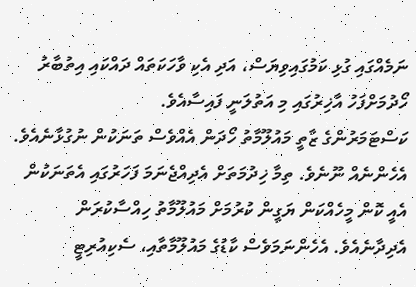ނަމެއްގައި ގުޅި ކަމުގައިވިޔަސް، އަދި އެކި ވާހަކަތައް ދައްކައި އިތުބާރު ހޯދުމަށްފަހު އާޚިރުގައި މި އަތުލަނީ ފައިސާއެވެ.
ކަސްޓަމަރުންގެ ޒާތީ މައުލޫމާތު ހޯދަން އެއްވެސް ތަނަކުން ނުގުޅާނެއެވެ. އެހެންނެއް ނޫނެވެ. ތިމާ ޚިދުމަތަށް އެދިއްޖެނަމަ ފަހަރުގައި އެތަނަކުން އެއީ ކޮން މީހެއްކަން ޔަގީން ކުރުމަށް މައުލޫމާތު ހިއްސާކުރަން އެދިދާނެއެވެ. އެހެންނަމަވެސް ކާޑުގެ މައުލޫމާތާއި، ސެކިއުރިޓީ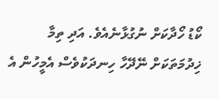ކޯޑު ހޯދާކަށް ނުގުޅާނެއެވެ. އަދި ތިމާ ޚިދުމަތަކަށް ނޭދޭހާ ހިނދަކުވެސް އެމީހުން އެ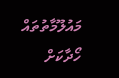މައުލޫމާތުތައް ހޯދާކަށް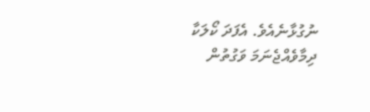ނުގުޅާނެއެވެ. އެފަދަ ކޯލަކާ ދިމާވެއްޖެނަމަ ވަގުތުން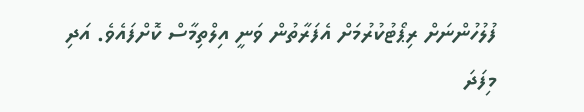ފުލުހުންނަށް ރިޕޯޓުކުރުމަށް އެފަރާތުން ވަނީ އިލްތިމާސް ކޮށްފައެވެ. އަދި މިފަދަ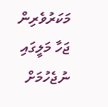މަކަރުވެރިން ޖަހާ މަލީގައި ނުޖެހުމަށް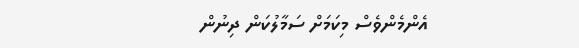އެންމެންވެސް މިކަމަށް ސަމާލުކަން ދިނުން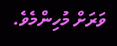ވަރަށް މުހިންމެވެ.